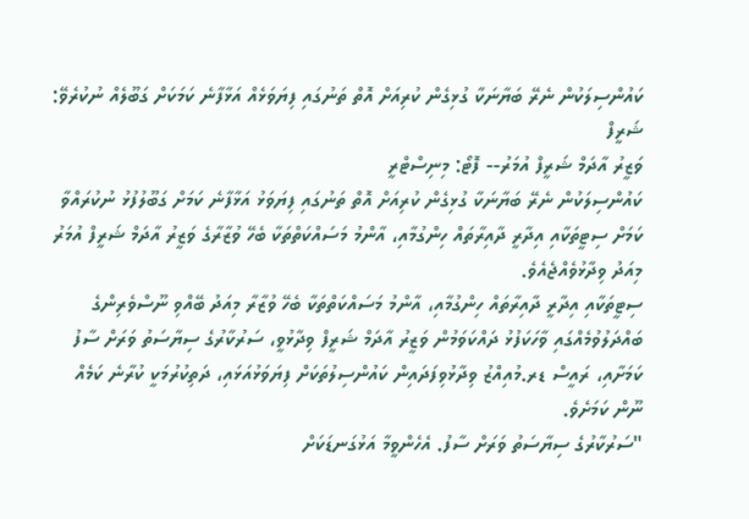ކައުންސިލަކުން ނެރޭ ބަޔާނަކާ ގުޅިގެން ކުރިއަށް އޮތް ތަނުގައި ފިޔަވަޅެއް އަޅާފާނެ ކަމަކަށް ގަބޫލެއް ނުކުރެވޭ: ޝަރީފް
ވަޒީރު އާދަމް ޝަރީފް އުމަރު-- ފޮޓޯ: މިނިސްޓްރީ
ކައުންސިލަކުން ނެރޭ ބަޔާނަކާ ގުޅިގެން ކުރިއަށް އޮތް ތަނުގައި ފިޔަވަޅު އަޅާފާނެ ކަމަށް ގަބޫލުފުޅު ނުކުރައްވާ ކަމަށް ސިޓީތަކާއި އިދާރީ ދާއިރާތައް ހިންގުމާއި، އާންމު މަސައްކަތްތަކާ ބެހޭ ވުޒާރާގެ ވަޒީރު އާދަމް ޝަރީފް އުމަރު މިއަދު ވިދާޅުވެއްޖެއެވެ.
ސިޓީތަކާއި އިދާރީ ދާއިރާތައް ހިންގުމާއި، އާންމު މަސައްކަތްތަކާ ބެހޭ ވުޒާރާ މިއަދު ބޭއްވި ނޫސްވެރިންގެ ބައްދަލުވުމެއްގައި ވާހަކަފުޅު ދައްކަވަމުން ވަޒީރު އާދަމް ޝަރީފް ވިދާޅުވީ، ސަރުކާރުގެ ސިޔާސަތު ވަރަށް ސާފު ކަމަށާއި، ރައީސް ޑރ.މުއިއްޒު ވިދާޅުވިފަދައިން ކައުންސިލުތަކަށް ފިޔަވަޅުއަޅައި، ދަތިކުރުމަކީ ކުރާނެ ކަމެއް ނޫން ކަމަށެވެ.
"ސަރުކާރުގެ ސިޔާސަތު ވަރަށް ސާފު. އެހެންވީމާ އަޅުގަނޑަކަށް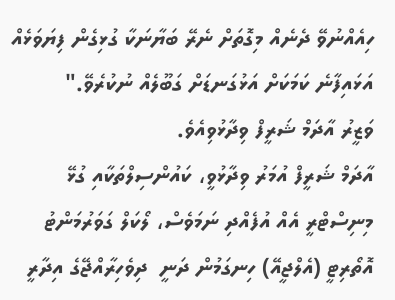ހިއެއްނުވޭ ދެނެއް މިގޮތަށް ނެރޭ ބަޔާނަކާ ގުޅިގެން ފިޔަވަޅެއް އަޅައިފާނެ ކަމަކަށް އަޅުގަނޑަށް ގަބޫލެއް ނުކުރެވޭ."
ވަޒީރު އާދަމް ޝަރީފް ވިދާޅުވިއެވެ.
އާދަމް ޝަރީފް އުމަރު ވިދާޅުވީ، ކައުންސިލްތަކާއި ގުޅޭ މިނިސްޓްރީ އެއް އުފެއްދި ނަމަވެސް، ލޯކަލް ގަވަރުމަންޓު އޮތޯރިޓީ (އެލްޖީއޭ) ހިނގަމުން ދަނީ  ދިވެހިރާއްޖޭގެ އިދާރީ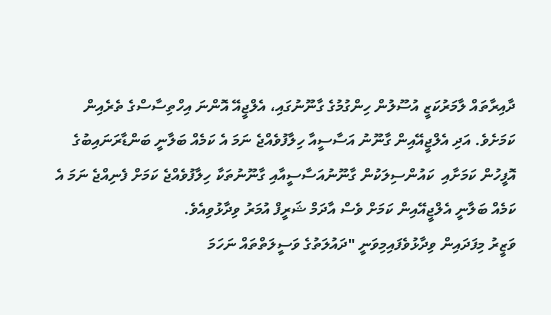ދާއިރާތައް ލާމަރުކަޒީ އުސޫލުން ހިންގުމުގެ ގާނޫނުގައި، އެލްޖީއޭ އޮންނަ އިހްތިސާސްގެ ތެރެއިން ކަމަށެވެ. އަދި އެލްޖީއޭއިން ގާނޫނު އަސާސީއާ ހިލާފުވެއްޖެ ނަމަ އެ ކަމެއް ބަލާނީ ބަންޑާރަނައިބުގެ އޮފީހުން ކަމަށާއި  ކައުންސިލަކުން ގާނޫނުއަސާސީއާއި ގާނޫނުތަކާ ހިލާފުވެއްޖެ ކަމަށް ފެނިއްޖެ ނަމަ އެ ކަމެއް ބަލާނީ އެލްޖީއޭއިން ކަމަށް ވެސް އާދަމް ޝަރީފް އުމަރު ވިދާޅުވިއެވެ.
ވަޒީރު މިފަދައިން ވިދާޅުވެފައިމިވަނީ "ދައުލަތުގެ ވަސީލަތްތައް ނަހަމަ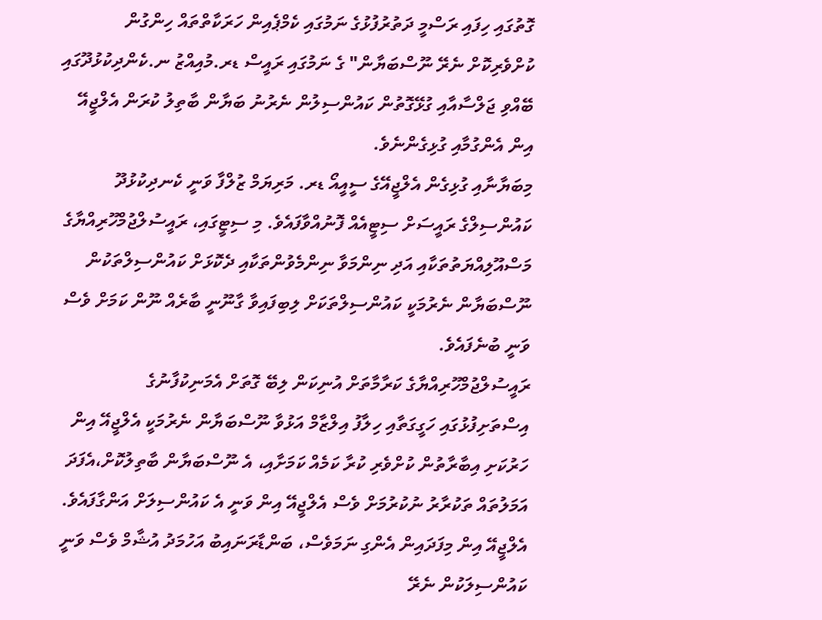ގޮތުގައި ހިފައި ރަސްމީ ދަތުރުފުޅުގެ ނަމުގައި ކެމްޕެއިން ހަރަކާތްތައް ހިންގުން ކުށްވެރިކޮށް ނެރޭ ނޫސްބަޔާން" ގެ ނަމުގައި ރައީސް ޑރ.މުއިއްޒު ނ.ކެންދިކުޅުދޫގައި ބޭއްވި ޖަލްސާއާއި ގުޅޭގޮތުން ކައުންސިލުން ނެރުނު ބަޔާން ބާތިލު ކުރަން އެލްޖީއޭ އިން އެންގުމާއި ގުޅިގެންނެވެ.
މިބަޔާނާއި ގުޅިގެން އެލްޖީއޭގެ ސީއީއޯ ޑރ. މަރިޔަމް ޒުލްފާ ވަނީ ކެނދިކުޅުދޫ ކައުންސިލްގެ ރައީސަށް ސިޓީއެއް ފޮނުއްވާފައެވެ. މި ސިޓީގައި، ރައީސުލްޖުމްހޫރިއްޔާގެ މަސްއޫލިއްޔަތުތަކާއި އަދި ނިންމަވާ ނިންމެވުންތަކާއި ދެކޮޅަށް ކައުންސިލްތަކުން ނޫސްބަޔާން ނެރުމަކީ ކައުންސިލްތަކަށް ލިބިފައިވާ ގާނޫނީ ބާރެއް ނޫން ކަމަށް ވެސް ވަނީ ބުނެފައެވެ.
ރައީސުލްޖުމްހޫރިއްޔާގެ ކަރާމާތަށް އުނިކަން ލިބޭ ގޮތަށް އެމަނިކުފާނުގެ އިސްތަށިފުޅުގައި ހަގީގަތާއި ހިލާފު އިލްޒާމް އަޅުވާ ނޫސްބަޔާން ނެރުމަކީ އެލްޖީއޭ އިން ހަރުކަށި އިބާރާތުން ކުށްވެރި ކުރާ ކަމެއް ކަމަށާއި، އެ ނޫސްބަޔާން ބާތިލުކޮށް،އެފަދަ އަމަލުތައް ތަކުރާރު ނުކުރުމަށް ވެސް އެލްޖީއޭ އިން ވަނީ އެ ކައުންސިލަށް އަންގާފައެވެ.
އެލްޖީއޭ އިން މިފަދައިން އެންގި ނަމަވެސް، ބަންޑާރަނައިބު އަހުމަދު އުޝާމް ވެސް ވަނީ ކައުންސިލަކުން ނެރޭ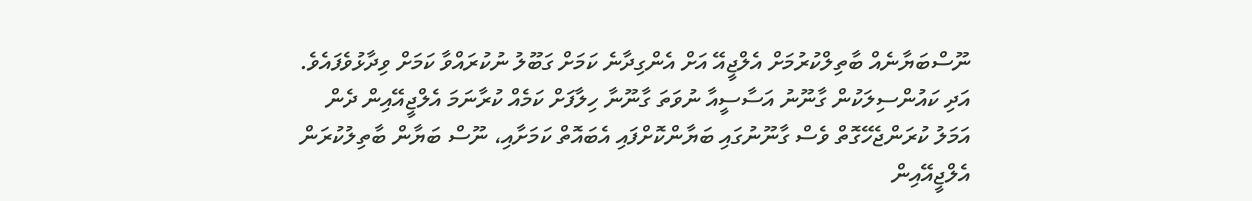ނޫސްބަޔާނެއް ބާތިލްކުރުމަށް އެލްޖީއޭ އަށް އެންގިދާނެ ކަމަށް ގަބޫލު ނުކުރައްވާ ކަމަށް ވިދާޅުވެފައެވެ. އަދި ކައުންސިލަކުން ގާނޫނު އަސާސީއާ ނުވަތަ ގާނޫނާ ހިލާފަށް ކަމެއް ކުރާނަމަ އެލްޖީއޭއިން ދެން އަމަލު ކުރަންޖެހޭގޮތް ވެސް ގާނޫނުގައި ބަޔާންކޮށްފައި އެބައޮތް ކަމަށާއި، ނޫސް ބަޔާން ބާތިލުކުރަން އެލްޖީއޭއިން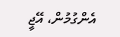އެންގުމުން، އޭޖީ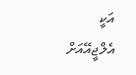އަކީ އެލްޖީއޭއަށް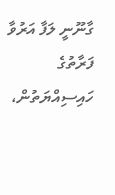ގާނޫނީ ލަފާ އަރުވާ ފަރާތުގެ ހައިސިއްޔަތުން،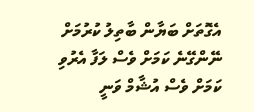އެގޮތަށް ބަޔާން ބާތިލު ކުރުމަށް ނޭންގޭނެ ކަމަށް ވެސް ލަފާ އެރުވި ކަމަށް ވެސް އުޝާމް ވަނީ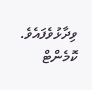ވިދާޅުވެފައެވެ.
ކޮމެންޓް